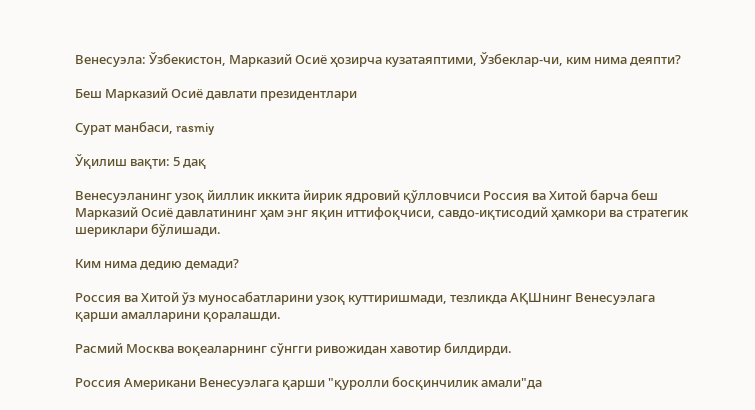Венесуэла: Ўзбекистон, Марказий Осиё ҳозирча кузатаяптими, Ўзбеклар-чи, ким нима деяпти?

Беш Марказий Осиё давлати президентлари

Сурат манбаси, rasmiy

Ўқилиш вақти: 5 дақ

Венесуэланинг узоқ йиллик иккита йирик ядровий қўлловчиси Россия ва Хитой барча беш Марказий Осиё давлатининг ҳам энг яқин иттифоқчиси, савдо-иқтисодий ҳамкори ва стратегик шериклари бўлишади.

Ким нима дедию демади?

Россия ва Хитой ўз муносабатларини узоқ куттиришмади, тезликда АҚШнинг Венесуэлага қарши амалларини қоралашди.

Расмий Москва воқеаларнинг сўнгги ривожидан хавотир билдирди.

Россия Американи Венесуэлага қарши "қуролли босқинчилик амали"да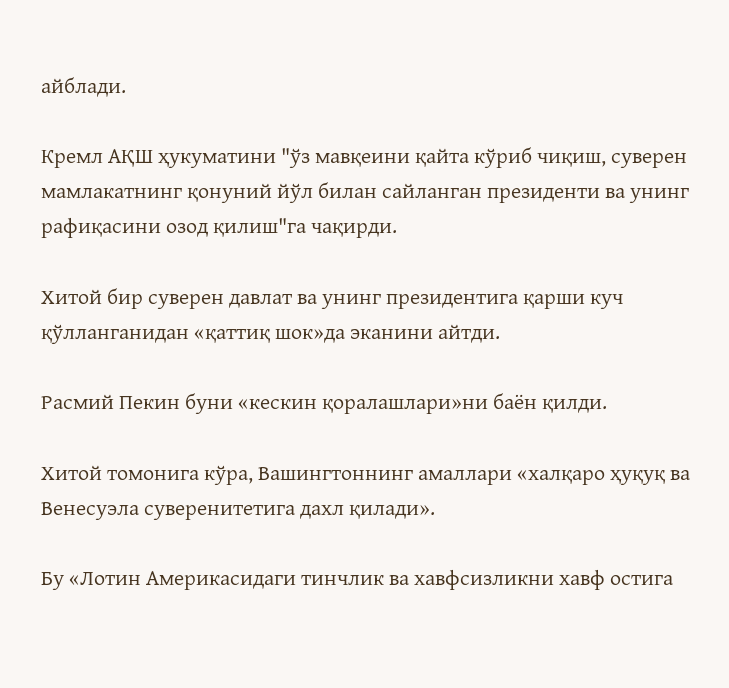айблади.

Кремл АҚШ ҳукуматини "ўз мавқеини қайта кўриб чиқиш, суверен мамлакатнинг қонуний йўл билан сайланган президенти ва унинг рафиқасини озод қилиш"га чақирди.

Хитой бир суверен давлат ва унинг президентига қарши куч қўлланганидан «қаттиқ шок»да эканини айтди.

Расмий Пекин буни «кескин қоралашлари»ни баён қилди.

Хитой томонига кўра, Вашингтоннинг амаллари «халқаро ҳуқуқ ва Венесуэла суверенитетига дахл қилади».

Бу «Лотин Америкасидаги тинчлик ва хавфсизликни хавф остига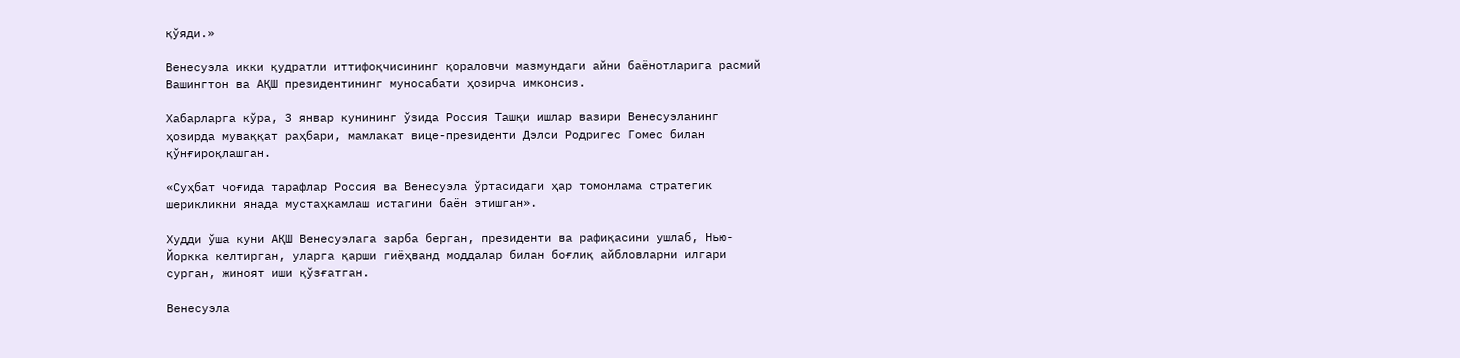қўяди.»

Венесуэла икки қудратли иттифоқчисининг қораловчи мазмундаги айни баёнотларига расмий Вашингтон ва АҚШ президентининг муносабати ҳозирча имконсиз.

Хабарларга кўра, 3 январ кунининг ўзида Россия Ташқи ишлар вазири Венесуэланинг ҳозирда муваққат раҳбари, мамлакат вице-президенти Дэлси Родригес Гомес билан қўнғироқлашган.

«Суҳбат чоғида тарафлар Россия ва Венесуэла ўртасидаги ҳар томонлама стратегик шерикликни янада мустаҳкамлаш истагини баён этишган».

Худди ўша куни АҚШ Венесуэлага зарба берган, президенти ва рафиқасини ушлаб, Нью-Йоркка келтирган, уларга қарши гиёҳванд моддалар билан боғлиқ айбловларни илгари сурган, жиноят иши қўзғатган.

Венесуэла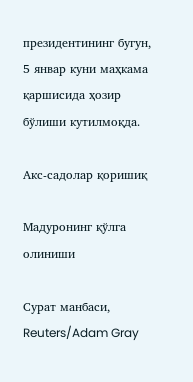президентининг бугун, 5 январ куни маҳкама қаршисида ҳозир бўлиши кутилмоқда.

Акс-садолар қоришиқ

Мадуронинг қўлга олиниши

Сурат манбаси, Reuters/Adam Gray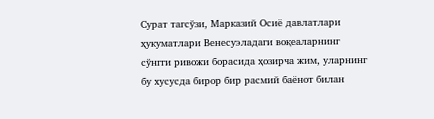Сурат тагсўзи, Марказий Осиё давлатлари ҳукуматлари Венесуэладаги воқеаларнинг сўнгги ривожи борасида ҳозирча жим, уларнинг бу хусусда бирор бир расмий баёнот билан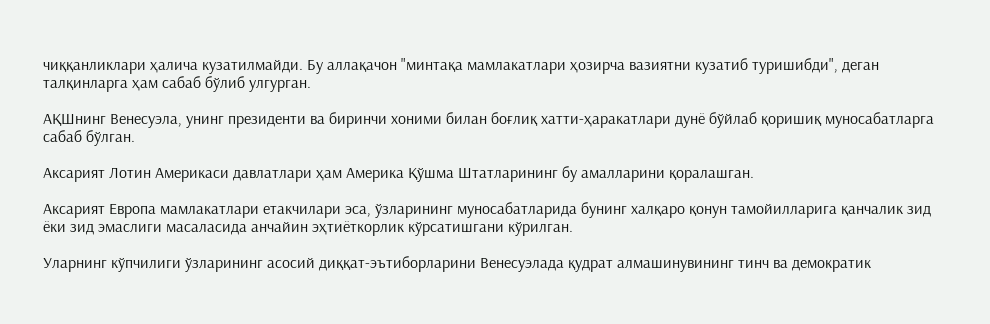чиққанликлари ҳалича кузатилмайди. Бу аллақачон "минтақа мамлакатлари ҳозирча вазиятни кузатиб туришибди", деган талқинларга ҳам сабаб бўлиб улгурган.

АҚШнинг Венесуэла, унинг президенти ва биринчи хоними билан боғлиқ хатти-ҳаракатлари дунё бўйлаб қоришиқ муносабатларга сабаб бўлган.

Аксарият Лотин Америкаси давлатлари ҳам Америка Қўшма Штатларининг бу амалларини қоралашган.

Аксарият Европа мамлакатлари етакчилари эса, ўзларининг муносабатларида бунинг халқаро қонун тамойилларига қанчалик зид ёки зид эмаслиги масаласида анчайин эҳтиёткорлик кўрсатишгани кўрилган.

Уларнинг кўпчилиги ўзларининг асосий диққат-эътиборларини Венесуэлада қудрат алмашинувининг тинч ва демократик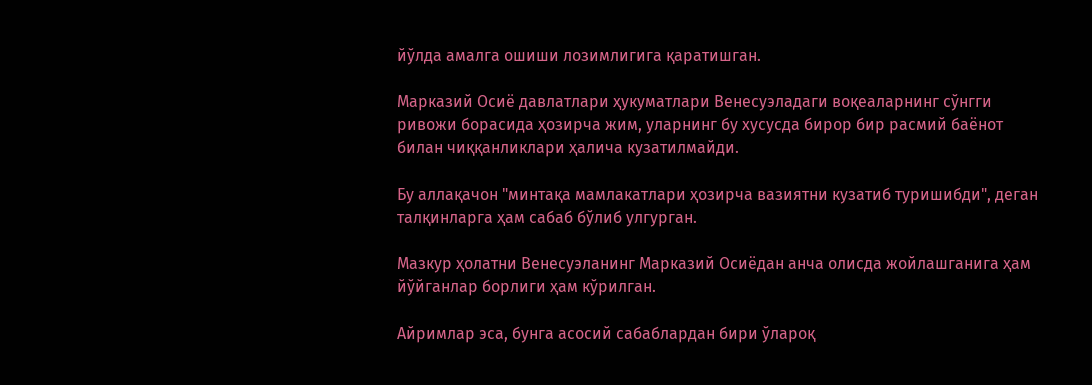йўлда амалга ошиши лозимлигига қаратишган.

Марказий Осиё давлатлари ҳукуматлари Венесуэладаги воқеаларнинг сўнгги ривожи борасида ҳозирча жим, уларнинг бу хусусда бирор бир расмий баёнот билан чиққанликлари ҳалича кузатилмайди.

Бу аллақачон "минтақа мамлакатлари ҳозирча вазиятни кузатиб туришибди", деган талқинларга ҳам сабаб бўлиб улгурган.

Мазкур ҳолатни Венесуэланинг Марказий Осиёдан анча олисда жойлашганига ҳам йўйганлар борлиги ҳам кўрилган.

Айримлар эса, бунга асосий сабаблардан бири ўлароқ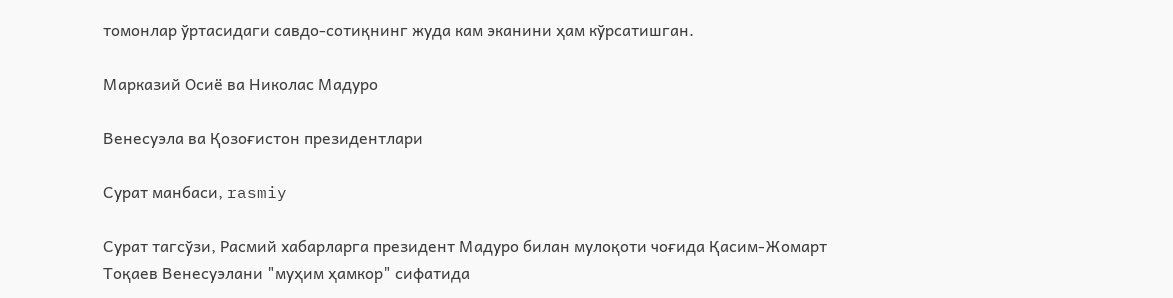томонлар ўртасидаги савдо-сотиқнинг жуда кам эканини ҳам кўрсатишган.

Марказий Осиё ва Николас Мадуро

Венесуэла ва Қозоғистон президентлари

Сурат манбаси, rasmiy

Сурат тагсўзи, Расмий хабарларга президент Мадуро билан мулоқоти чоғида Қасим-Жомарт Тоқаев Венесуэлани "муҳим ҳамкор" сифатида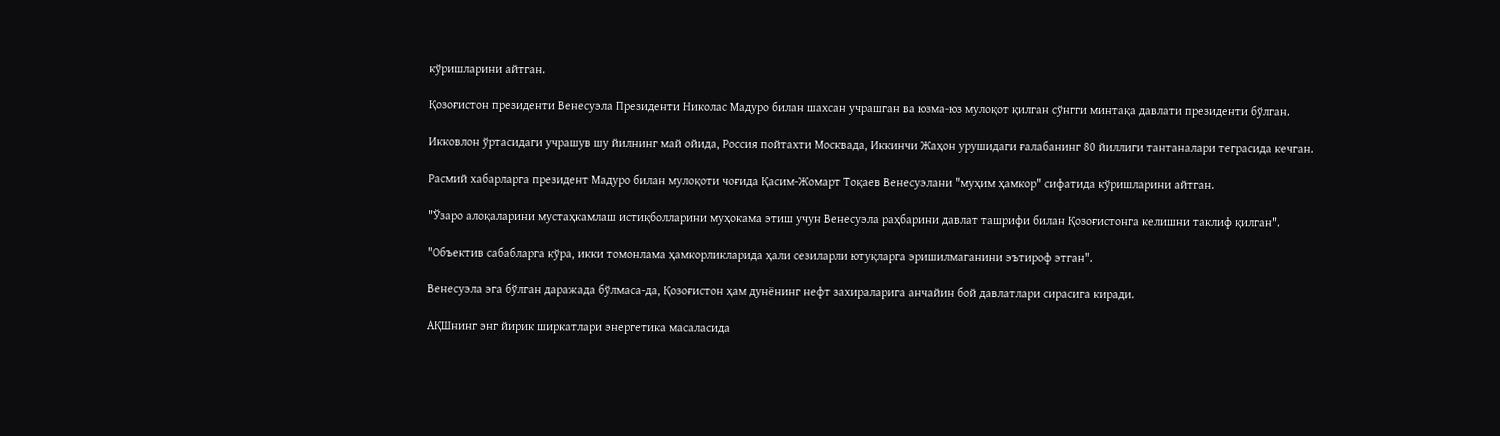кўришларини айтган.

Қозоғистон президенти Венесуэла Президенти Николас Мадуро билан шахсан учрашган ва юзма-юз мулоқот қилган сўнгги минтақа давлати президенти бўлган.

Икковлон ўртасидаги учрашув шу йилнинг май ойида, Россия пойтахти Москвада, Иккинчи Жаҳон урушидаги ғалабанинг 80 йиллиги тантаналари теграсида кечган.

Расмий хабарларга президент Мадуро билан мулоқоти чоғида Қасим-Жомарт Тоқаев Венесуэлани "муҳим ҳамкор" сифатида кўришларини айтган.

"Ўзаро алоқаларини мустаҳкамлаш истиқболларини муҳокама этиш учун Венесуэла раҳбарини давлат ташрифи билан Қозоғистонга келишни таклиф қилган".

"Объектив сабабларга кўра, икки томонлама ҳамкорликларида ҳали сезиларли ютуқларга эришилмаганини эътироф этган".

Венесуэла эга бўлган даражада бўлмаса-да, Қозоғистон ҳам дунёнинг нефт захираларига анчайин бой давлатлари сирасига киради.

АҚШнинг энг йирик ширкатлари энергетика масаласида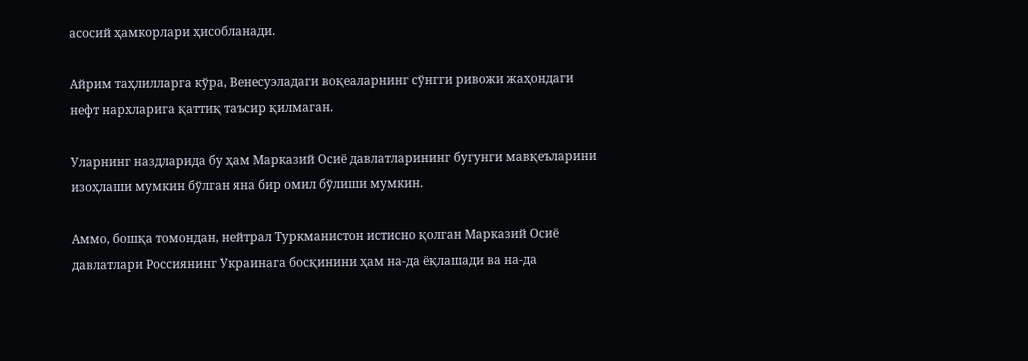асосий ҳамкорлари ҳисобланади.

Айрим таҳлилларга кўра, Венесуэладаги воқеаларнинг сўнгги ривожи жаҳондаги нефт нархларига қаттиқ таъсир қилмаган.

Уларнинг наздларида бу ҳам Марказий Осиё давлатларининг бугунги мавқеъларини изоҳлаши мумкин бўлган яна бир омил бўлиши мумкин.

Аммо, бошқа томондан, нейтрал Туркманистон истисно қолган Марказий Осиё давлатлари Россиянинг Украинага босқинини ҳам на-да ёқлашади ва на-да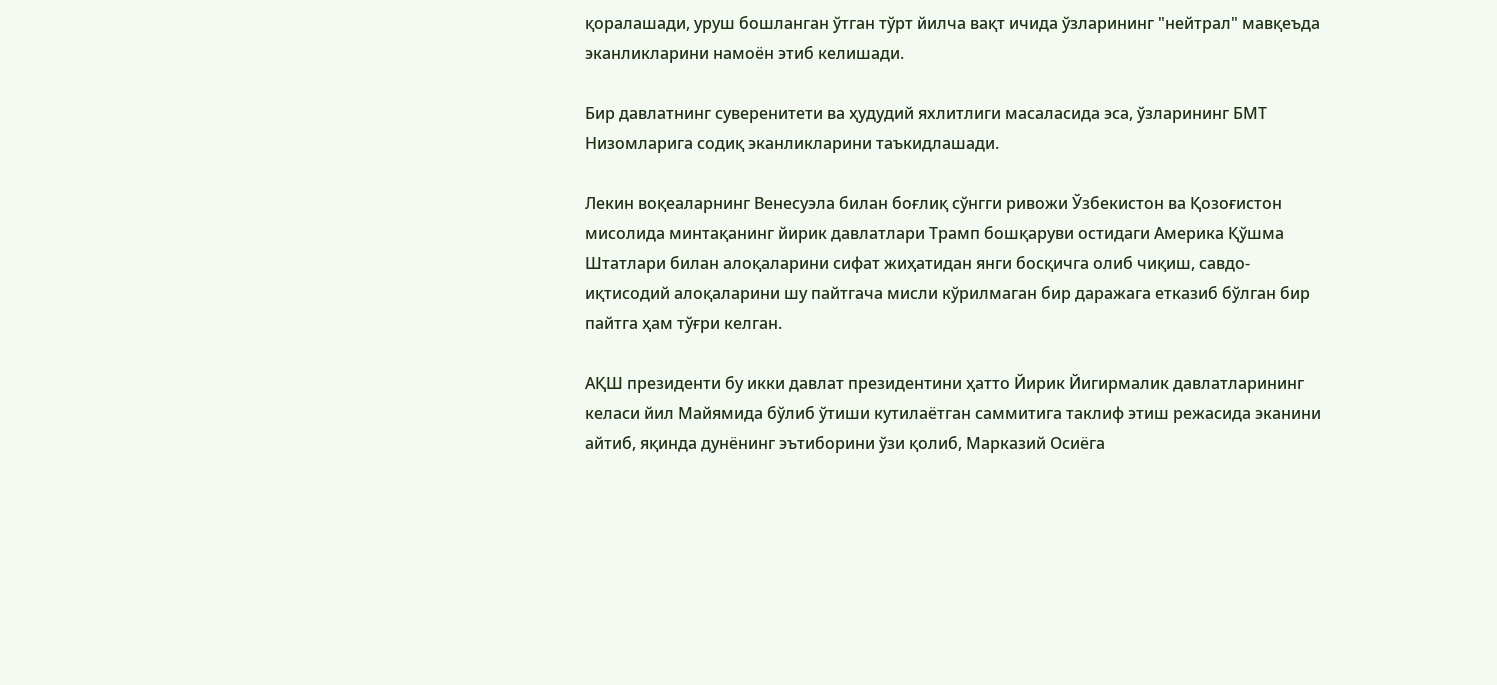қоралашади, уруш бошланган ўтган тўрт йилча вақт ичида ўзларининг "нейтрал" мавқеъда эканликларини намоён этиб келишади.

Бир давлатнинг суверенитети ва ҳудудий яхлитлиги масаласида эса, ўзларининг БМТ Низомларига содиқ эканликларини таъкидлашади.

Лекин воқеаларнинг Венесуэла билан боғлиқ сўнгги ривожи Ўзбекистон ва Қозоғистон мисолида минтақанинг йирик давлатлари Трамп бошқаруви остидаги Америка Қўшма Штатлари билан алоқаларини сифат жиҳатидан янги босқичга олиб чиқиш, савдо-иқтисодий алоқаларини шу пайтгача мисли кўрилмаган бир даражага етказиб бўлган бир пайтга ҳам тўғри келган.

АҚШ президенти бу икки давлат президентини ҳатто Йирик Йигирмалик давлатларининг келаси йил Майямида бўлиб ўтиши кутилаётган саммитига таклиф этиш режасида эканини айтиб, яқинда дунёнинг эътиборини ўзи қолиб, Марказий Осиёга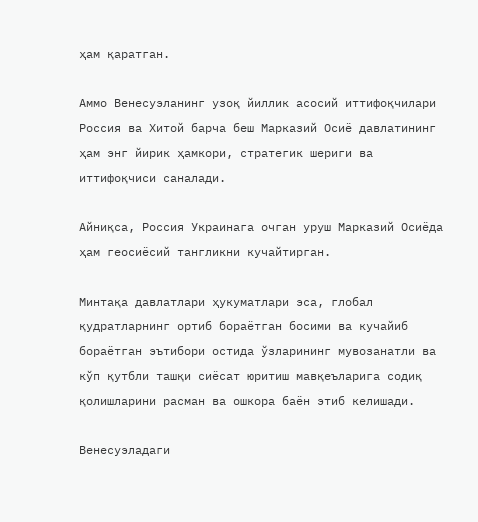ҳам қаратган.

Аммо Венесуэланинг узоқ йиллик асосий иттифоқчилари Россия ва Хитой барча беш Марказий Осиё давлатининг ҳам энг йирик ҳамкори, стратегик шериги ва иттифоқчиси саналади.

Айниқса, Россия Украинага очган уруш Марказий Осиёда ҳам геосиёсий тангликни кучайтирган.

Минтақа давлатлари ҳукуматлари эса, глобал қудратларнинг ортиб бораётган босими ва кучайиб бораётган эътибори остида ўзларининг мувозанатли ва кўп қутбли ташқи сиёсат юритиш мавқеъларига содиқ қолишларини расман ва ошкора баён этиб келишади.

Венесуэладаги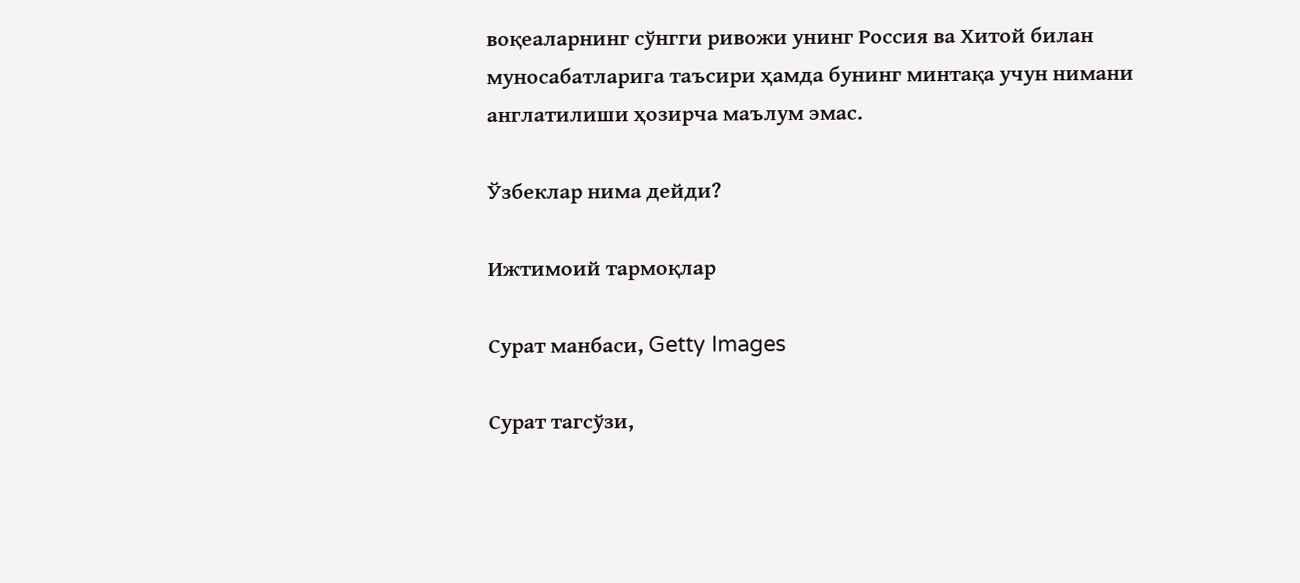воқеаларнинг сўнгги ривожи унинг Россия ва Хитой билан муносабатларига таъсири ҳамда бунинг минтақа учун нимани англатилиши ҳозирча маълум эмас.

Ўзбеклар нима дейди?

Ижтимоий тармоқлар

Сурат манбаси, Getty Images

Сурат тагсўзи,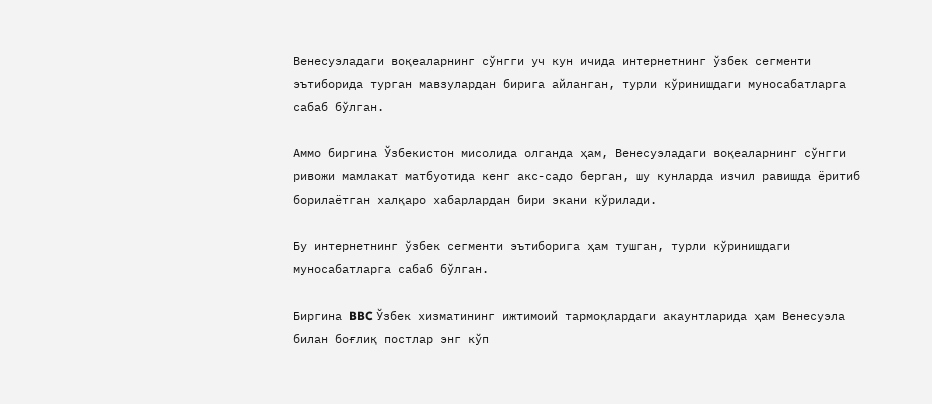Венесуэладаги воқеаларнинг сўнгги уч кун ичида интернетнинг ўзбек сегменти эътиборида турган мавзулардан бирига айланган, турли кўринишдаги муносабатларга сабаб бўлган.

Аммо биргина Ўзбекистон мисолида олганда ҳам, Венесуэладаги воқеаларнинг сўнгги ривожи мамлакат матбуотида кенг акс-садо берган, шу кунларда изчил равишда ёритиб борилаётган халқаро хабарлардан бири экани кўрилади.

Бу интернетнинг ўзбек сегменти эътиборига ҳам тушган, турли кўринишдаги муносабатларга сабаб бўлган.

Биргина BBC Ўзбек хизматининг ижтимоий тармоқлардаги акаунтларида ҳам Венесуэла билан боғлиқ постлар энг кўп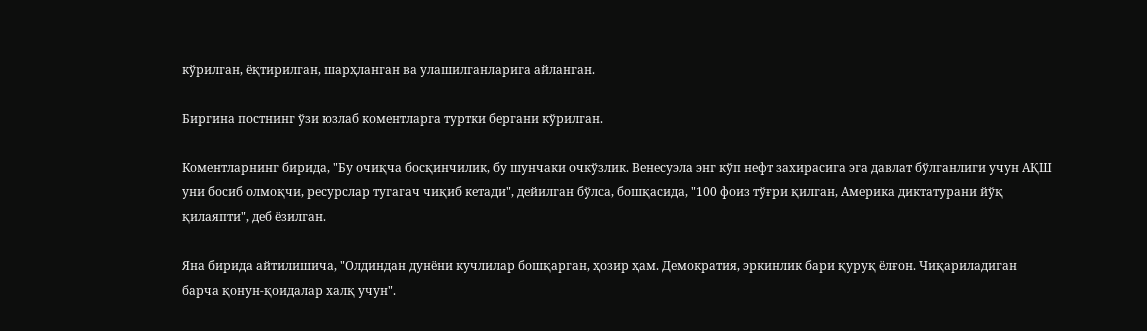кўрилган, ёқтирилган, шарҳланган ва улашилганларига айланган.

Биргина постнинг ўзи юзлаб коментларга туртки бергани кўрилган.

Коментларнинг бирида, "Бу очиқча босқинчилик, бу шунчаки очкўзлик. Венесуэла энг кўп нефт захирасига эга давлат бўлганлиги учун АҚШ уни босиб олмоқчи, ресурслар тугагач чиқиб кетади", дейилган бўлса, бошқасида, "100 фоиз тўғри қилган, Америка диктатурани йўқ қилаяпти", деб ёзилган.

Яна бирида айтилишича, "Олдиндан дунёни кучлилар бошқарган, ҳозир ҳам. Демократия, эркинлик бари қуруқ ёлғон. Чиқариладиган барча қонун-қоидалар халқ учун".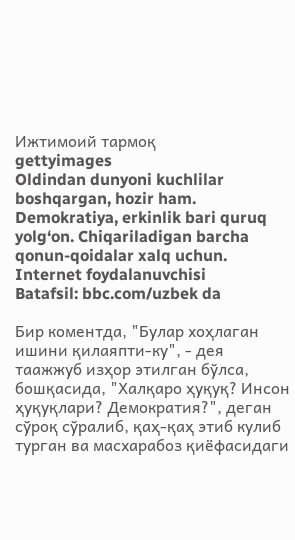Ижтимоий тармоқ
gettyimages
Oldindan dunyoni kuchlilar boshqargan, hozir ham. Demokratiya, erkinlik bari quruq yolg‘on. Chiqariladigan barcha qonun-qoidalar xalq uchun.
Internet foydalanuvchisi
Batafsil: bbc.com/uzbek da

Бир коментда, "Булар хоҳлаган ишини қилаяпти-ку", - дея таажжуб изҳор этилган бўлса, бошқасида, "Халқаро ҳуқуқ? Инсон ҳуқуқлари? Демократия?", деган сўроқ сўралиб, қаҳ-қаҳ этиб кулиб турган ва масхарабоз қиёфасидаги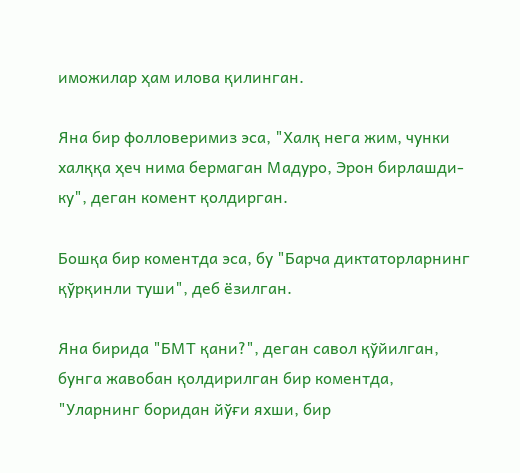иможилар ҳам илова қилинган.

Яна бир фолловеримиз эса, "Халқ нега жим, чунки халққа ҳеч нима бермаган Мадуро, Эрон бирлашди-ку", деган комент қолдирган.

Бошқа бир коментда эса, бу "Барча диктаторларнинг қўрқинли туши", деб ёзилган.

Яна бирида "БМТ қани?", деган савол қўйилган, бунга жавобан қолдирилган бир коментда, "Уларнинг боридан йўғи яхши, бир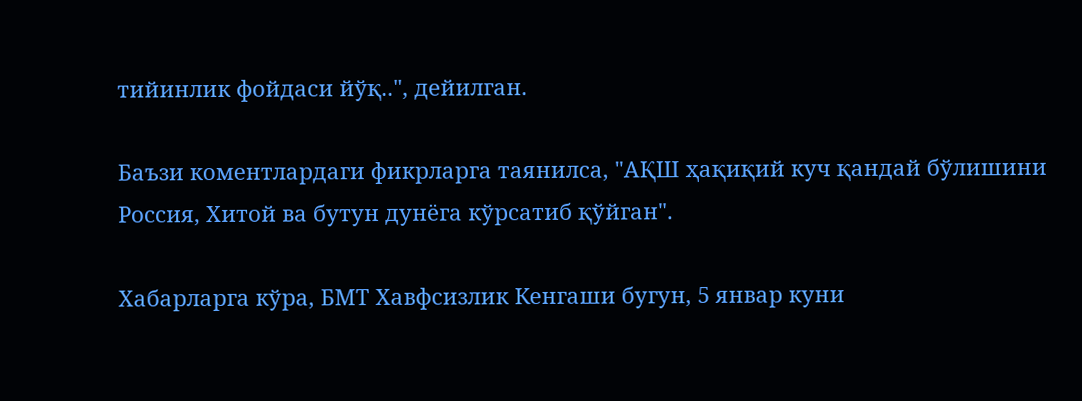тийинлик фойдаси йўқ..", дейилган.

Баъзи коментлардаги фикрларга таянилса, "АҚШ ҳақиқий куч қандай бўлишини Россия, Хитой ва бутун дунёга кўрсатиб қўйган".

Хабарларга кўра, БМТ Хавфсизлик Кенгаши бугун, 5 январ куни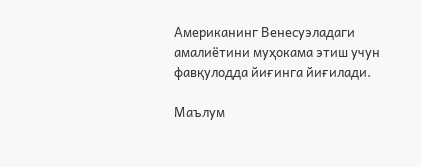Американинг Венесуэладаги амалиётини муҳокама этиш учун фавқулодда йиғинга йиғилади.

Маълум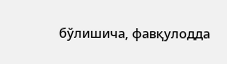бўлишича, фавқулодда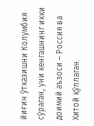йиғин ўтказишни Колумбия сўраган, уни кенгашнинг икки доимий аъзоси – Россия ва Хитой қўллаган.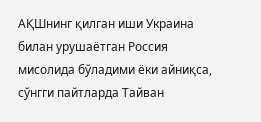АҚШнинг қилган иши Украина билан урушаётган Россия мисолида бўладими ёки айниқса, сўнгги пайтларда Тайван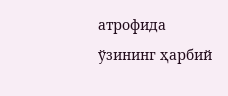атрофида ўзининг ҳарбий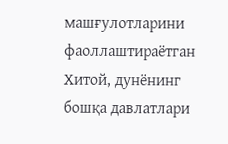машғулотларини фаоллаштираётган Хитой, дунёнинг бошқа давлатлари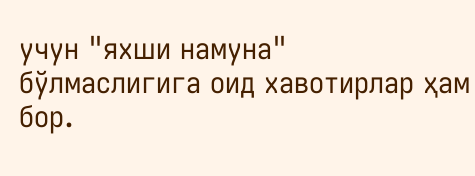учун "яхши намуна" бўлмаслигига оид хавотирлар ҳам бор.